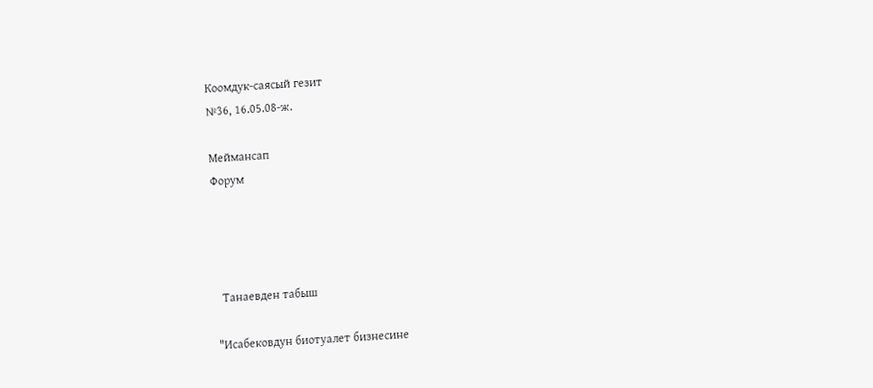Коомдук-саясый гезит
№36, 16.05.08-ж.

Меймансап
Форум




  Танаевден табыш

"Исабековдун биотуалет бизнесине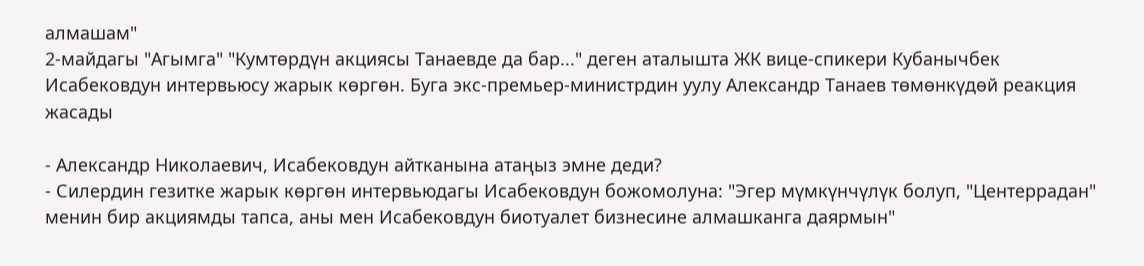алмашам"
2-майдагы "Агымга" "Кумтөрдүн акциясы Танаевде да бар..." деген аталышта ЖК вице-спикери Кубанычбек Исабековдун интервьюсу жарык көргөн. Буга экс-премьер-министрдин уулу Александр Танаев төмөнкүдөй реакция жасады

- Александр Николаевич, Исабековдун айтканына атаңыз эмне деди?
- Силердин гезитке жарык көргөн интервьюдагы Исабековдун божомолуна: "Эгер мүмкүнчүлүк болуп, "Центеррадан" менин бир акциямды тапса, аны мен Исабековдун биотуалет бизнесине алмашканга даярмын"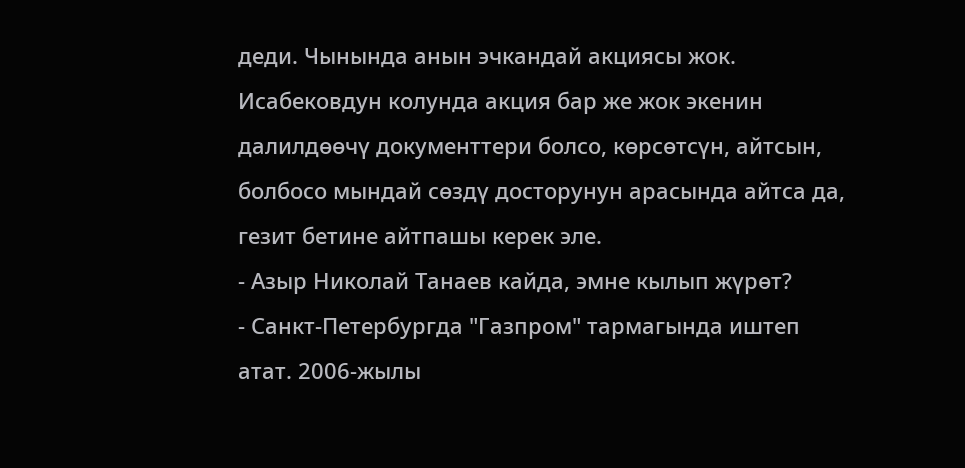деди. Чынында анын эчкандай акциясы жок. Исабековдун колунда акция бар же жок экенин далилдөөчү документтери болсо, көрсөтсүн, айтсын, болбосо мындай сөздү досторунун арасында айтса да, гезит бетине айтпашы керек эле.
- Азыр Николай Танаев кайда, эмне кылып жүрөт?
- Санкт-Петербургда "Газпром" тармагында иштеп атат. 2006-жылы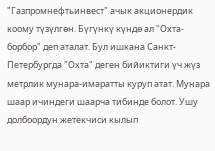"Газпромнефтьинвест" ачык акционердик коому түзүлгөн. Бүгүнкү күндө ал "Охта-борбор" деп аталат. Бул ишкана Санкт-Петербургда "Охта" деген бийиктиги үч жүз метрлик мунара-имаратты куруп атат. Мунара шаар ичиндеги шаарча тибинде болот. Ушу долбоордун жетекчиси кылып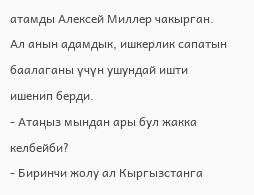атамды Алексей Миллер чакырган. Ал анын адамдык, ишкерлик сапатын баалаганы үчүн ушундай ишти ишенип берди.
- Атаңыз мындан ары бул жакка келбейби?
- Биринчи жолу ал Кыргызстанга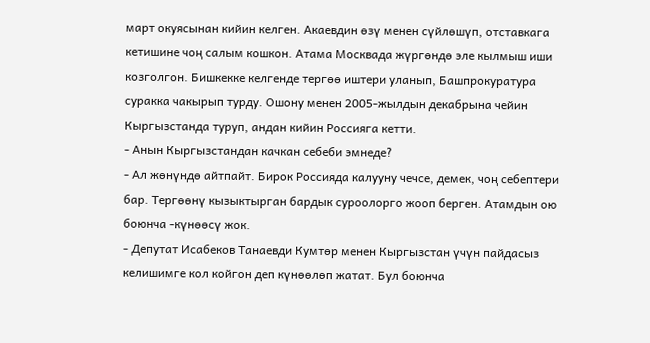март окуясынан кийин келген. Акаевдин өзү менен сүйлөшүп, отставкага кетишине чоң салым кошкон. Атама Москвада жүргөндө эле кылмыш иши козголгон. Бишкекке келгенде тергөө иштери уланып, Башпрокуратура суракка чакырып турду. Ошону менен 2005-жылдын декабрына чейин Кыргызстанда туруп, андан кийин Россияга кетти.
- Анын Кыргызстандан качкан себеби эмнеде?
- Ал жөнүндө айтпайт. Бирок Россияда калууну чечсе, демек, чоң себептери бар. Тергөөнү кызыктырган бардык суроолорго жооп берген. Атамдын ою боюнча -күнөөсү жок.
- Депутат Исабеков Танаевди Кумтөр менен Кыргызстан үчүн пайдасыз келишимге кол койгон деп күнөөлөп жатат. Бул боюнча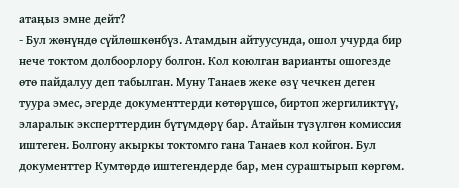атаңыз эмне дейт?
- Бул жөнүндө сүйлөшкөнбүз. Атамдын айтуусунда, ошол учурда бир нече токтом долбоорлору болгон. Кол коюлган варианты ошогезде өтө пайдалуу деп табылган. Муну Танаев жеке өзү чечкен деген туура эмес, эгерде документтерди көтөрүшсө, биртоп жергиликтүү, эларалык эксперттердин бүтүмдөрү бар. Атайын түзүлгөн комиссия иштеген. Болгону акыркы токтомго гана Танаев кол койгон. Бул документтер Кумтөрдө иштегендерде бар, мен сураштырып көргөм.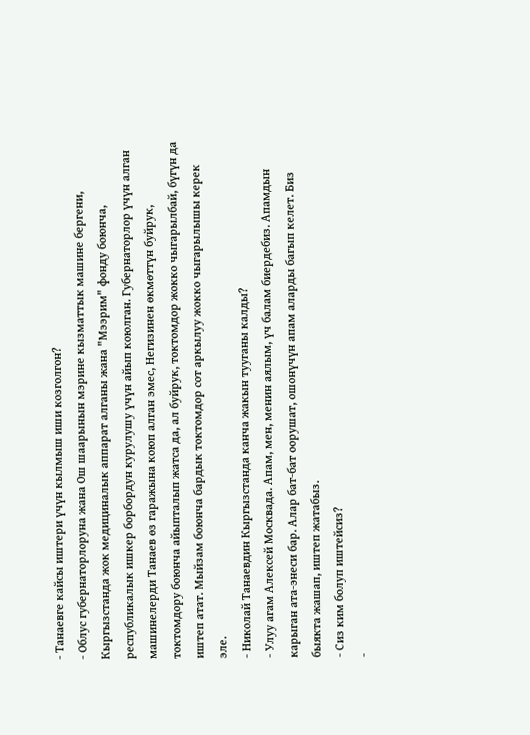- Танаевге кайсы иштери үчүн кылмыш иши козголгон?
- Облус губернаторлоруна жана Ош шаарынын мэрине кызматтык машине бергени, Кыргызстанда жок медициналык аппарат алганы жана "Мээрим" фонду боюнча, республикалык ишкер борбордун курулушу үчүн айып коюлган. Губернаторлор үчүн алган машинелерди Танаев өз гаражына коюп алган эмес, Негизинен өкмөттүн буйрук, токтомдору боюнча айыпталып жатса да, ал буйрук, токтомдор жокко чыгарылбай, бүгүн да иштеп атат. Мыйзам боюнча бардык токтомдор сот аркылуу жокко чыгарылышы керек эле.
- Николай Танаевдин Кыргызстанда канча жакын тууганы калды?
- Улуу агам Алексей Москвада. Апам, мен, менин аялым, үч балам биердебиз. Апамдын карыган ата-энеси бар. Алар бат-бат оорушат, ошонүчүн апам аларды багып келет. Биз быякта жашап, иштеп жатабыз.
- Сиз ким болуп иштейсиз?
-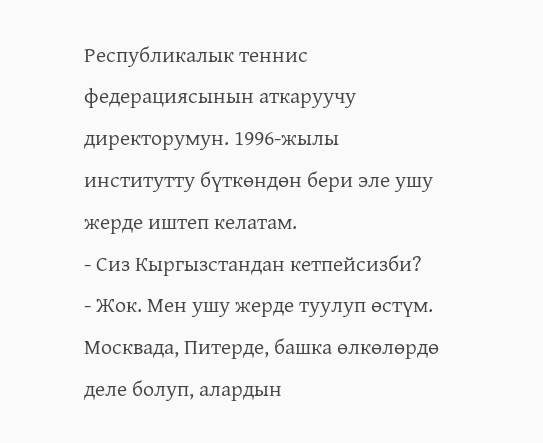Республикалык теннис федерациясынын аткаруучу директорумун. 1996-жылы институтту бүткөндөн бери эле ушу жерде иштеп келатам.
- Сиз Кыргызстандан кетпейсизби?
- Жок. Мен ушу жерде туулуп өстүм. Москвада, Питерде, башка өлкөлөрдө деле болуп, алардын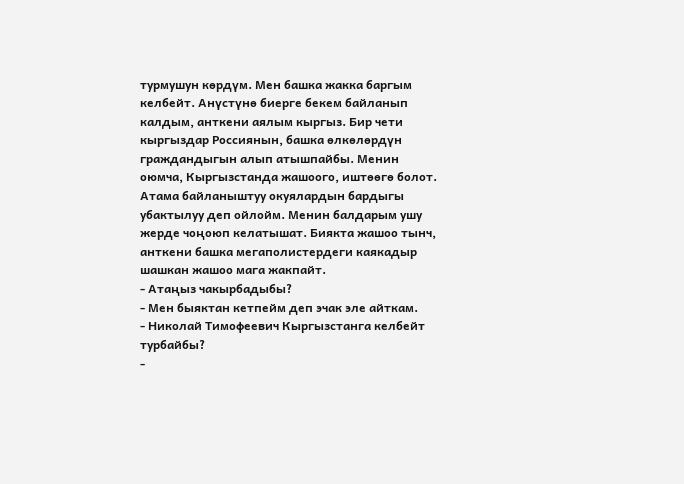турмушун көрдүм. Мен башка жакка баргым келбейт. Анүстүнө биерге бекем байланып калдым, анткени аялым кыргыз. Бир чети кыргыздар Россиянын, башка өлкөлөрдүн граждандыгын алып атышпайбы. Менин оюмча, Кыргызстанда жашоого, иштөөгө болот. Атама байланыштуу окуялардын бардыгы убактылуу деп ойлойм. Менин балдарым ушу жерде чоңоюп келатышат. Биякта жашоо тынч, анткени башка мегаполистердеги каякадыр шашкан жашоо мага жакпайт.
- Атаңыз чакырбадыбы?
- Мен быяктан кетпейм деп эчак эле айткам.
- Николай Тимофеевич Кыргызстанга келбейт турбайбы?
-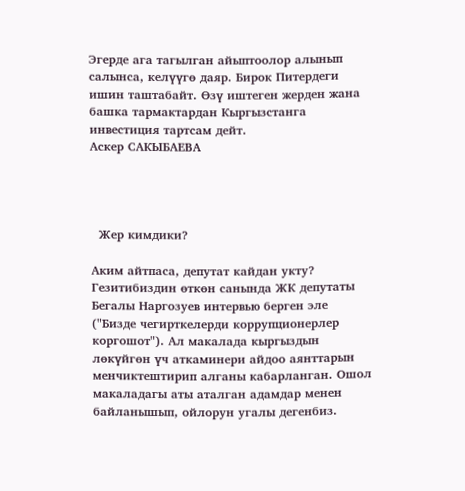Эгерде ага тагылган айыптоолор алынып салынса, келүүгө даяр. Бирок Питердеги ишин таштабайт. Өзү иштеген жерден жана башка тармактардан Кыргызстанга инвестиция тартсам дейт.
Аскер САКЫБАЕВА




  Жер кимдики?

Аким айтпаса, депутат кайдан укту?
Гезитибиздин өткөн санында ЖК депутаты Бегалы Наргозуев интервью берген эле ("Бизде чегирткелерди коррупционерлер коргошот"). Ал макалада кыргыздын лөкүйгөн үч аткаминери айдоо аянттарын менчиктештирип алганы кабарланган. Ошол макаладагы аты аталган адамдар менен байланышып, ойлорун угалы дегенбиз.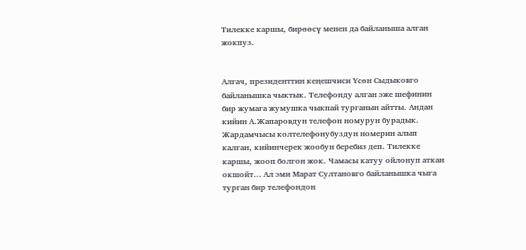Тилекке каршы, бирөөсү менен да байланыша алган жокпуз.


Алгач, президенттин кеңешчиси Үсөн Сыдыковго байланышка чыктык. Телефонду алган эже шефинин бир жумага жумушка чыкпай турганын айтты. Андан кийин А.Жапаровдун телефон номурун бурадык. Жардамчысы колтелефонубуздун номерин алып калган, кийинчерек жообун беребиз деп. Тилекке каршы, жооп болгон жок. Чамасы катуу ойлонуп аткан окшойт… Ал эми Марат Султановго байланышка чыга турган бир телефондон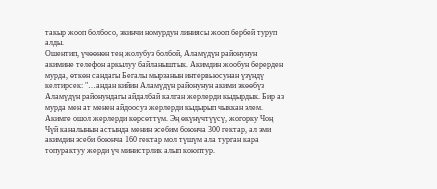такыр жооп болбосо, экинчи номурдун линиясы жооп бербей туруп алды.
Ошентип, үчөөнөн тең жолубуз болбой, Аламүдүн районунун акимине телефон аркылуу байланыштык. Акимдин жообун берерден мурда, өткөн сандагы Бегалы мырзанын интервьюсунан үзүндү келтирсек: "…андан кийин Аламүдүн районунун акими экөөбүз Аламүдүн районундагы айдалбай калган жерлерди кыдырдык. Бир аз мурда мен ат менен айдоосуз жерлерди кыдырып чыккан элем. Акимге ошол жерлерди көрсөттүм. Эң өкүнүчтүүсү, жогорку Чоң Чүй каналынын астында менин эсебим боюнча 300 гектар, ал эми акимдин эсеби боюнча 160 гектар мол түшүм ала турган кара топурактуу жерди үч министрлик алып коюптур.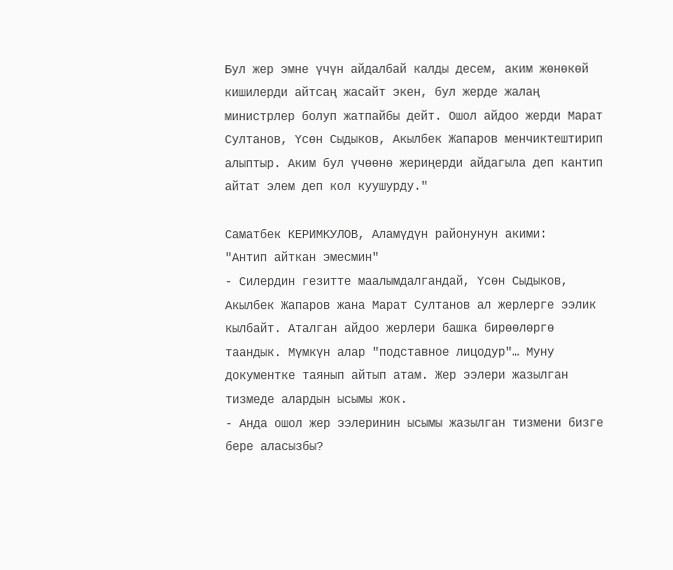Бул жер эмне үчүн айдалбай калды десем, аким жөнөкөй кишилерди айтсаң жасайт экен, бул жерде жалаң министрлер болуп жатпайбы дейт. Ошол айдоо жерди Марат Султанов, Үсөн Сыдыков, Акылбек Жапаров менчиктештирип алыптыр. Аким бул үчөөнө жериңерди айдагыла деп кантип айтат элем деп кол куушурду."

Саматбек КЕРИМКУЛОВ, Аламүдүн районунун акими:
"Антип айткан эмесмин"
- Силердин гезитте маалымдалгандай, Үсөн Сыдыков, Акылбек Жапаров жана Марат Султанов ал жерлерге ээлик кылбайт. Аталган айдоо жерлери башка бирөөлөргө таандык. Мүмкүн алар "подставное лицодур"… Муну документке таянып айтып атам. Жер ээлери жазылган тизмеде алардын ысымы жок.
- Анда ошол жер ээлеринин ысымы жазылган тизмени бизге бере аласызбы?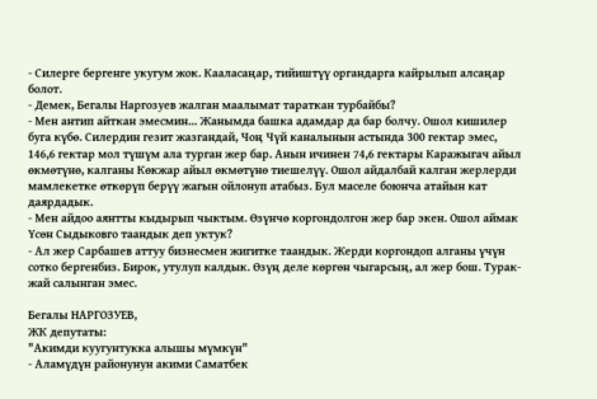- Силерге бергенге укугум жок. Кааласаңар, тийиштүү органдарга кайрылып алсаңар болот.
- Демек, Бегалы Наргозуев жалган маалымат тараткан турбайбы?
- Мен антип айткан эмесмин... Жанымда башка адамдар да бар болчу. Ошол кишилер буга күбө. Силердин гезит жазгандай, Чоң Чүй каналынын астында 300 гектар эмес, 146,6 гектар мол түшүм ала турган жер бар. Анын ичинен 74,6 гектары Каражыгач айыл өкмөтүнө, калганы Көкжар айыл өкмөтүнө тиешелүү. Ошол айдалбай калган жерлерди мамлекетке өткөрүп берүү жагын ойлонуп атабыз. Бул маселе боюнча атайын кат даярдадык.
- Мен айдоо аянтты кыдырып чыктым. Өзүнчө коргондолгон жер бар экен. Ошол аймак Үсөн Сыдыковго таандык деп уктук?
- Ал жер Сарбашев аттуу бизнесмен жигитке таандык. Жерди коргондоп алганы үчүн сотко бергенбиз. Бирок, утулуп калдык. Өзүң деле көргөн чыгарсың, ал жер бош. Турак-жай салынган эмес.

Бегалы НАРГОЗУЕВ,
ЖК депутаты:
"Акимди куугунтукка алышы мүмкүн"
- Аламүдүн районунун акими Саматбек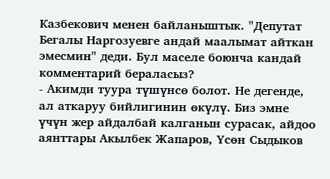Казбекович менен байланыштык. "Депутат Бегалы Наргозуевге андай маалымат айткан эмесмин" деди. Бул маселе боюнча кандай комментарий бераласыз?
- Акимди туура түшүнсө болот. Не дегенде, ал аткаруу бийлигинин өкүлү. Биз эмне үчүн жер айдалбай калганын сурасак, айдоо аянттары Акылбек Жапаров, Үсөн Сыдыков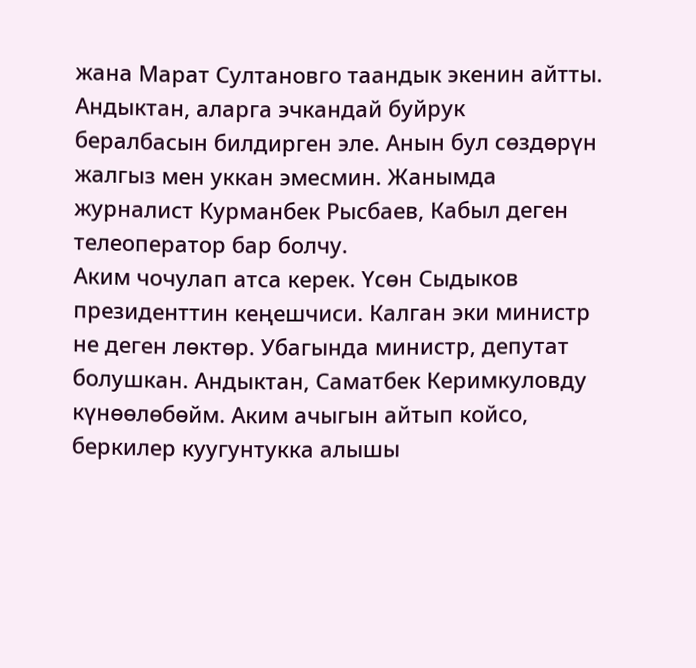жана Марат Султановго таандык экенин айтты. Андыктан, аларга эчкандай буйрук бералбасын билдирген эле. Анын бул сөздөрүн жалгыз мен уккан эмесмин. Жанымда журналист Курманбек Рысбаев, Кабыл деген телеоператор бар болчу.
Аким чочулап атса керек. Үсөн Сыдыков президенттин кеңешчиси. Калган эки министр не деген лөктөр. Убагында министр, депутат болушкан. Андыктан, Саматбек Керимкуловду күнөөлөбөйм. Аким ачыгын айтып койсо, беркилер куугунтукка алышы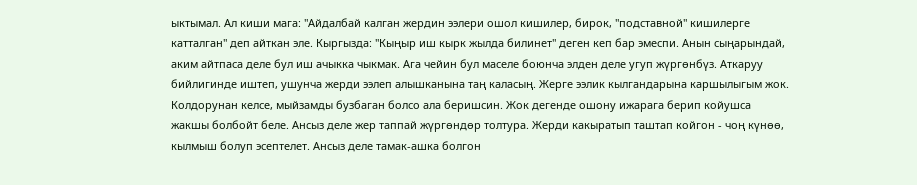ыктымал. Ал киши мага: "Айдалбай калган жердин ээлери ошол кишилер, бирок, "подставной" кишилерге катталган" деп айткан эле. Кыргызда: "Кыңыр иш кырк жылда билинет" деген кеп бар эмеспи. Анын сыңарындай, аким айтпаса деле бул иш ачыкка чыкмак. Ага чейин бул маселе боюнча элден деле угуп жүргөнбүз. Аткаруу бийлигинде иштеп, ушунча жерди ээлеп алышканына таң каласың. Жерге ээлик кылгандарына каршылыгым жок. Колдорунан келсе, мыйзамды бузбаган болсо ала беришсин. Жок дегенде ошону ижарага берип койушса жакшы болбойт беле. Ансыз деле жер таппай жүргөндөр толтура. Жерди какыратып таштап койгон - чоң күнөө, кылмыш болуп эсептелет. Ансыз деле тамак-ашка болгон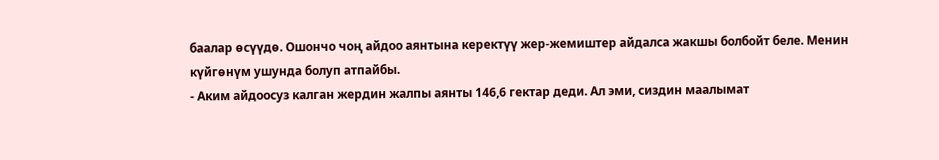баалар өсүүдө. Ошончо чоң айдоо аянтына керектүү жер-жемиштер айдалса жакшы болбойт беле. Менин күйгөнүм ушунда болуп атпайбы.
- Аким айдоосуз калган жердин жалпы аянты 146,6 гектар деди. Ал эми, сиздин маалымат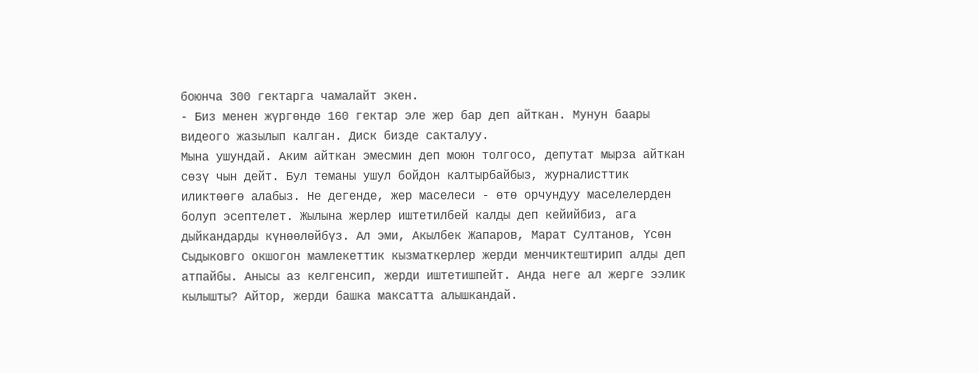боюнча 300 гектарга чамалайт экен.
- Биз менен жүргөндө 160 гектар эле жер бар деп айткан. Мунун баары видеого жазылып калган. Диск бизде сакталуу.
Мына ушундай. Аким айткан эмесмин деп моюн толгосо, депутат мырза айткан сөзү чын дейт. Бул теманы ушул бойдон калтырбайбыз, журналисттик иликтөөгө алабыз. Не дегенде, жер маселеси - өтө орчундуу маселелерден болуп эсептелет. Жылына жерлер иштетилбей калды деп кейийбиз, ага дыйкандарды күнөөлөйбүз. Ал эми, Акылбек Жапаров, Марат Султанов, Үсөн Сыдыковго окшогон мамлекеттик кызматкерлер жерди менчиктештирип алды деп атпайбы. Анысы аз келгенсип, жерди иштетишпейт. Анда неге ал жерге ээлик кылышты? Айтор, жерди башка максатта алышкандай.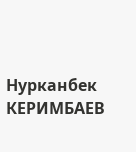Нурканбек КЕРИМБАЕВ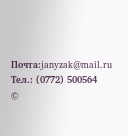Почта:janyzak@mail.ru
Тел.: (0772) 500564
©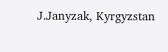J.Janyzak, Kyrgyzstan